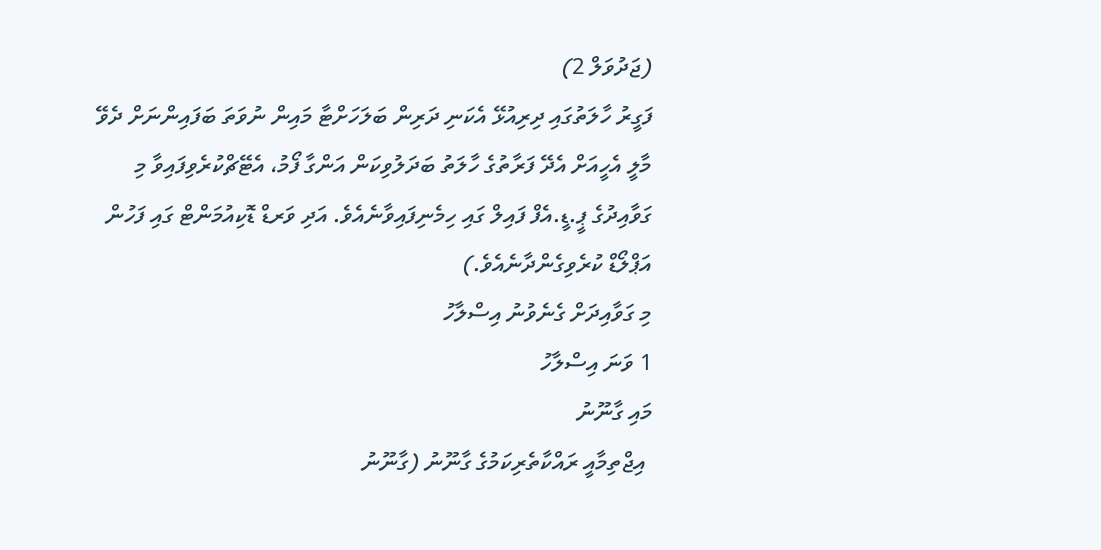(ޖަދުވަލް 2)
ފަގީރު ހާލަތުގައި ދިރިއުޅޭ އެކަނި ދަރިން ބަލަހަށްޓާ މައިން ނުވަތަ ބަފައިންނަށް ދެވޭ މާލީ އެހީއަށް އެދޭ ފަރާތުގެ ހާލަތު ބަދަލުވިކަން އަންގާ ފޯމު، އެޓޭޗްކުރެވިފައިވާ މި ގަވާއިދުގެ ޕީ.ޑީ.އެފް ފައިލް ގައި ހިމެނިފައިވާނެއެވެ. އަދި ވަރޑް ޑޮކިއުމަންޓް ގައި ފަހުން އަޕްލޯޑް ކުރެވިގެންދާނެއެވެ.)
މި ގަވާއިދަށް ގެނެވުނު އިސްލާހު
1 ވަނަ އިސްލާހު
މައި ގާނޫނު
 އިޖްތިމާއީ ރައްކާތެރިކަމުގެ ގާނޫނު (ގާނޫނު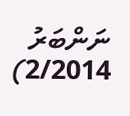ނަންބަރު 2/2014)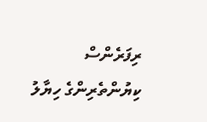ރިފަރެންސް
ކިޔުންތެރިންގެ ހިޔާލު